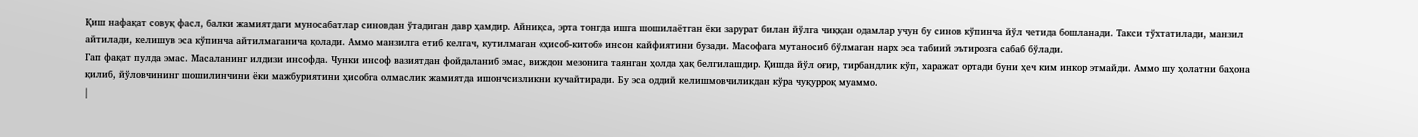Қиш нафақат совуқ фасл, балки жамиятдаги муносабатлар синовдан ўтадиган давр ҳамдир. Айниқса, эрта тонгда ишга шошилаётган ёки зарурат билан йўлга чиққан одамлар учун бу синов кўпинча йўл четида бошланади. Такси тўхтатилади, манзил айтилади, келишув эса кўпинча айтилмаганича қолади. Аммо манзилга етиб келгач, кутилмаган «ҳисоб-китоб» инсон кайфиятини бузади. Масофага мутаносиб бўлмаган нарх эса табиий эътирозга сабаб бўлади.
Гап фақат пулда эмас. Масаланинг илдизи инсофда. Чунки инсоф вазиятдан фойдаланиб эмас, виждон мезонига таянган ҳолда ҳақ белгилашдир. Қишда йўл оғир, тирбандлик кўп, харажат ортади буни ҳеч ким инкор этмайди. Аммо шу ҳолатни баҳона қилиб, йўловчининг шошилинчини ёки мажбуриятини ҳисобга олмаслик жамиятда ишончсизликни кучайтиради. Бу эса оддий келишмовчиликдан кўра чуқурроқ муаммо.
|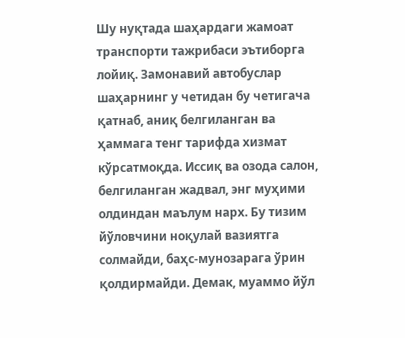Шу нуқтада шаҳардаги жамоат транспорти тажрибаси эътиборга лойиқ. Замонавий автобуслар шаҳарнинг у четидан бу четигача қатнаб, аниқ белгиланган ва ҳаммага тенг тарифда хизмат кўрсатмоқда. Иссиқ ва озода салон, белгиланган жадвал, энг муҳими олдиндан маълум нарх. Бу тизим йўловчини ноқулай вазиятга солмайди, баҳс-мунозарага ўрин қолдирмайди. Демак, муаммо йўл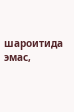шароитида эмас,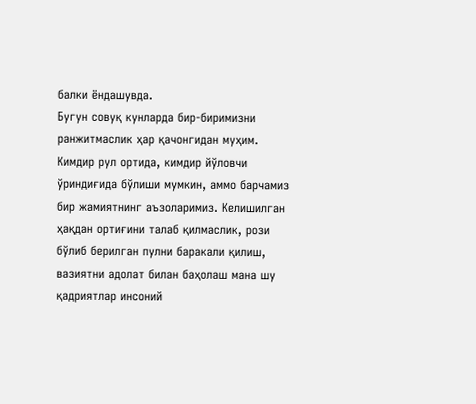балки ёндашувда.
Бугун совуқ кунларда бир-биримизни ранжитмаслик ҳар қачонгидан муҳим. Кимдир рул ортида, кимдир йўловчи ўриндиғида бўлиши мумкин, аммо барчамиз бир жамиятнинг аъзоларимиз. Келишилган ҳақдан ортиғини талаб қилмаслик, рози бўлиб берилган пулни баракали қилиш, вазиятни адолат билан баҳолаш мана шу қадриятлар инсоний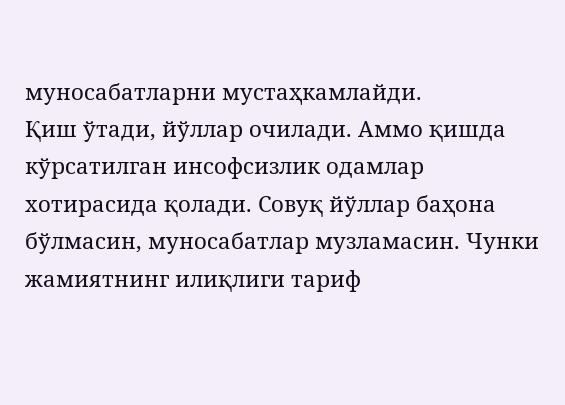муносабатларни мустаҳкамлайди.
Қиш ўтади, йўллар очилади. Аммо қишда кўрсатилган инсофсизлик одамлар хотирасида қолади. Совуқ йўллар баҳона бўлмасин, муносабатлар музламасин. Чунки жамиятнинг илиқлиги тариф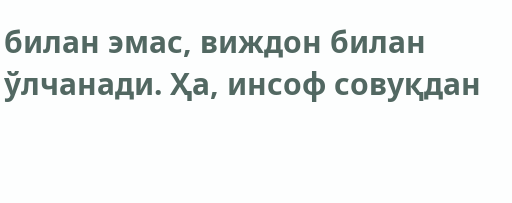билан эмас, виждон билан ўлчанади. Ҳа, инсоф совуқдан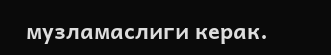музламаслиги керак.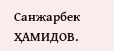Санжарбек ҲАМИДОВ.